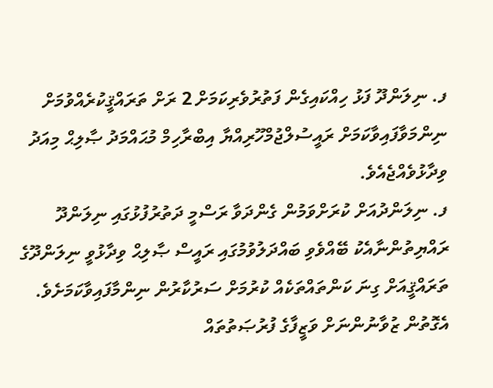ފ. ނިލަންދޫ ފަޅު ހިއްކައިގެން ފަތުރުވެރިކަމަށް 2 ރަށް ތަރައްޤީކުރެއްވުމަށް ނިންމަވާފައިވާކަމަށް ރައީސުލްޖުމްހޫރިއްޔާ އިބްރާހިމް މުޙައްމަދު ޞާލިޙް މިއަދު ވިދާޅުވެއްޖެއެވެ.
ފ. ނިލަންދުއަށް ކުރަށްވަމުން ގެންދަވާ ރަސްމީ ދަތުރުފުޅުގައި ނިލަންދޫ ރައްޔިތުންނާއެކު ބޭއްވެވި ބައްދަލުވުމުގައި ރައީސް ޞާލިޙް ވިދާޅުވީ ނިލަންދޫގެ ތަރައްޤީއަށް ގިނަ ކަންތައްތަކެއް ކުރުމަށް ސަރުކާރުން ނިންމާފައިވާކަމަށެވެ.
އެގޮތުން ޒުވާނުންނަށް ވަޒީފާގެ ފުރުޞަތުތައް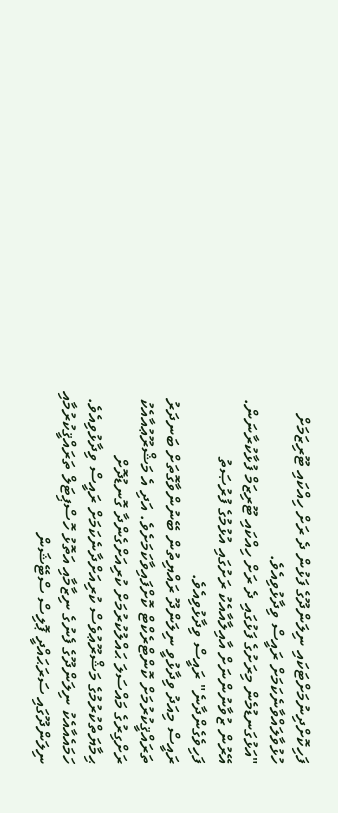ފަހިކޮށްދިނުމަށްޓަކައި ނިލަންދޫގެ ފަޅުން ދެ ރަށް ހިއްކައި ޓޫރިޒަމަށް ހުޅުވާލައްވާނެކަމަށް ރައީސް ވިދާޅުވިއެވެ.
"އަޅުގަނޑުމެން މިރަށުގެ ފަޅުގައި ދެ ރަށް ހިއްކައި ޓޫރިޒަމް ފުޅާކުރާނަން. އޭރުން ޒުވާނުންނަށް އާއިލާއާއެކު ރަށުގައި އުޅުމުގެ ފުރުޞަތު ފަހިވެގެންދާނެ" ރައީސް ވިދާޅުވިއެވެ.
ރައީސް މިއަދު ވިދާޅުވީ ނިލަންދޫ ރައްޔިތުން ބޭނުންވާގޮތަށް ބަނދަރު ތަރައްޤީކުރުމަށް ކޮންޓްރެކްޓް ކޮށްފައިވާކަމަށެވެ. އަދި އެ މަޝްރޫޢުއާއެކު ރަށްގިރުގެ މައްސަލަ ޙައްލުކުރުމަށް ކުރިއަށްގެންދާ ގޮނޑުދޮށް ޙިމާޔަތްކުރުމުގެ މަޝްރޫޢުވެސް ކުރިއަށްދާނެކަމަށް ރައީސް ވިދާޅުވިއެވެ. ހަމައެއާއެކު ނިލަންދޫގެ ފެނުގެ ނިޒާމާއި އަތޮޅު ހޮސްޕިޓަލް ތަރައްޤީކުރުމާއި ނިލަންދޫގައި ސަރަޙައްދީ ޕޮލިސް ސްޓޭޝަން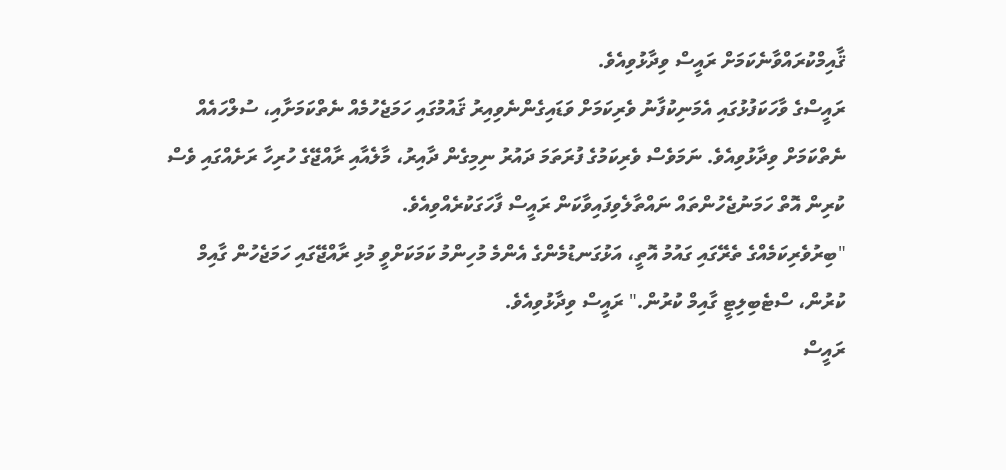ޤާއިމްކުރައްވާނެކަމަށް ރައީސް ވިދާޅުވިއެވެ.
ރައީސްގެ ވާހަކަފުޅުގައި އެމަނިކުފާނު ވެރިކަމަށް ވަޑައިގެންނެވިއިރު ޤައުމުގައި ހަމަޖެހުމެއް ނެތްކަމަށާއި، ސުލްހައެއް ނެތްކަމަށް ވިދާޅުވިއެވެ. ނަމަވެސް ވެރިކަމުގެ ފުރަތަމަ ދައުރު ނިމިގެން ދާއިރު، މާލެއާއި ރާއްޖޭގެ ހުރިހާ ރަށެއްގައި ވެސް ކުރިން އޮތް ހަމަނުޖެހުންތައް ނައްތާލެވިފައިވާކަން ރައީސް ފާހަގަކުރެއްވިއެވެ.
"ބިރުވެރިކަމެއްގެ ތެރޭގައި ގައުމު އޮތީ، އަޅުގަނޑުމެންގެ އެންމެ މުހިންމު ކަމަކަށްވީ މުޅި ރާއްޖޭގައި ހަމަޖެހުން ގާއިމް ކުރުން، ސްޓެބިލިޓީ ގާއިމް ކުރުން." ރައީސް ވިދާޅުވިއެވެ.
ރައީސް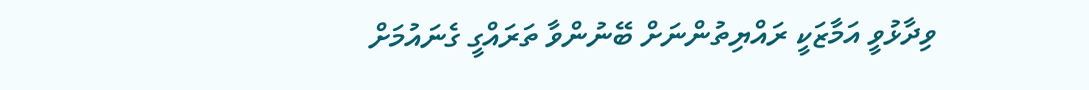ވިދާޅުވީ އަމާޒަކީ ރައްޔިތުންނަށް ބޭނުންވާ ތަރައްގީ ގެނައުމަށް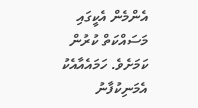އެންމެން އެކީގައި މަސައްކަތް ކުރުން ކަމަށެވެ. ހަމައެއާއެކު އެމަނިކުފާނު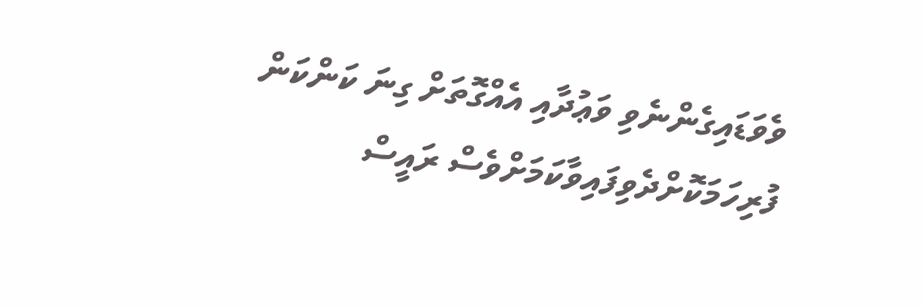ވެވަޑައިގެންނެވި ވަޢުދާއި އެއްގޮތަށް ގިނަ ކަންކަން ފުރިހަމަކޮށްދެވިފައިވާކަމަށްވެސް ރައީސް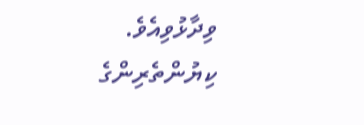ވިދާޅުވިއެވެ.
ކިޔުންތެރިންގެ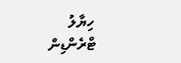ހިޔާލު
ޓްރެންޑިން